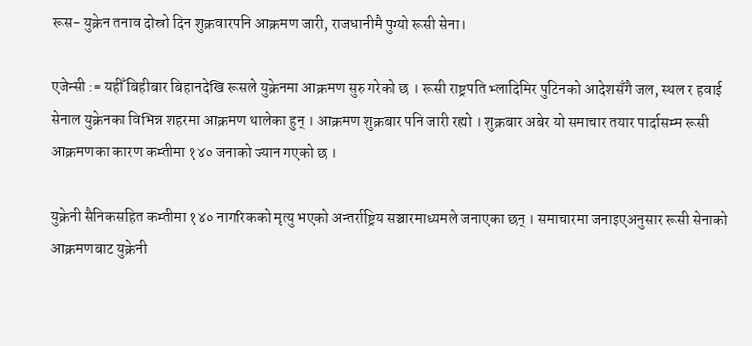रूस- युक्रेन तनाव दोस्रो दिन शुक्रवारपनि आक्रमण जारी, राजधानीमै पुग्यो रूसी सेना।

एजेन्सी := यहीँ बिहीबार बिहानदेखि रूसले युक्रेनमा आक्रमण सुरु गरेको छ । रूसी राष्ट्रपति भ्लादिमिर पुटिनको आदेशसँगै जल, स्थल र हवाई सेनाल युक्रेनका विभिन्न शहरमा आक्रमण थालेका हुन् । आक्रमण शुक्रबार पनि जारी रह्यो । शुक्रबार अबेर यो समाचार तयार पार्दासम्म रूसी आक्रमणका कारण कम्तीमा १४० जनाको ज्यान गएको छ ।

युक्रेनी सैनिकसहित कम्तीमा १४० नागरिकको मृत्यु भएको अन्तर्राष्ट्रिय सञ्चारमाध्यमले जनाएका छन् । समाचारमा जनाइएअनुसार रूसी सेनाको आक्रमणबाट युक्रेनी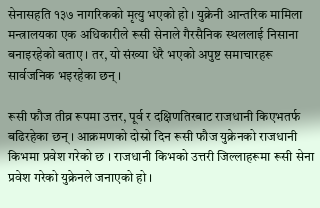सेनासहति १३७ नागरिकको मृत्यु भएको हो । युक्रेनी आन्तरिक मामिला मन्त्रालयका एक अधिकारीले रूसी सेनाले गैरसैनिक स्थललाई निसाना बनाइरहेको बताए । तर, यो संख्या धेरै भएको अपुष्ट समाचारहरू सार्वजनिक भइरहेका छन् ।

रूसी फौज तीव्र रूपमा उत्तर, पूर्व र दक्षिणतिरबाट राजधानी किएभतर्फ बढिरहेका छन् । आक्रमणको दोस्रो दिन रूसी फौज युक्रेनको राजधानी किभमा प्रवेश गरेको छ । राजधानी किभको उत्तरी जिल्लाहरूमा रूसी सेना प्रवेश गरेको युक्रेनले जनाएको हो ।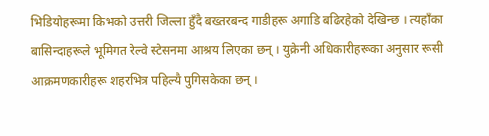भिडियोहरूमा किभको उत्तरी जिल्ला हुँदै बख्तरबन्द गाडीहरू अगाडि बढिरहेको देखिन्छ । त्यहाँका बासिन्दाहरूले भूमिगत रेल्वे स्टेसनमा आश्रय लिएका छन् । युक्रेनी अधिकारीहरूका अनुसार रूसी आक्रमणकारीहरू शहरभित्र पहिल्यै पुगिसकेका छन् ।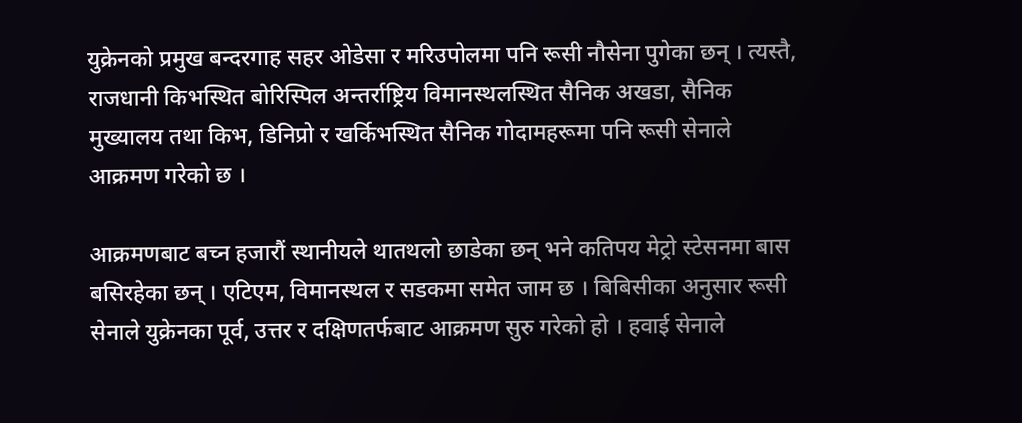युक्रेनको प्रमुख बन्दरगाह सहर ओडेसा र मरिउपोलमा पनि रूसी नौसेना पुगेका छन् । त्यस्तै, राजधानी किभस्थित बोरिस्पिल अन्तर्राष्ट्रिय विमानस्थलस्थित सैनिक अखडा, सैनिक मुख्यालय तथा किभ, डिनिप्रो र खर्किभस्थित सैनिक गोदामहरूमा पनि रूसी सेनाले आक्रमण गरेको छ ।

आक्रमणबाट बच्न हजारौं स्थानीयले थातथलो छाडेका छन् भने कतिपय मेट्रो स्टेसनमा बास बसिरहेका छन् । एटिएम, विमानस्थल र सडकमा समेत जाम छ । बिबिसीका अनुसार रूसी सेनाले युक्रेनका पूर्व, उत्तर र दक्षिणतर्फबाट आक्रमण सुरु गरेको हो । हवाई सेनाले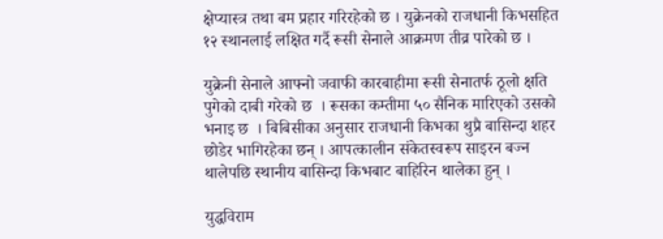क्षेप्यास्त्र तथा बम प्रहार गरिरहेको छ । युक्रेनको राजधानी किभसहित १२ स्थानलाई लक्षित गर्दै रूसी सेनाले आक्रमण तीव्र पारेको छ ।

युक्रेनी सेनाले आफ्नो जवाफी कारबाहीमा रूसी सेनातर्फ ठूलो क्षति पुगेको दाबी गरेको छ  । रूसका कम्तीमा ५० सैनिक मारिएको उसको भनाइ छ  । बिबिसीका अनुसार राजधानी किभका थुप्रै बासिन्दा शहर छोडेर भागिरहेका छन् । आपत्कालीन संकेतस्वरूप साइरन बज्न थालेपछि स्थानीय बासिन्दा किभबाट बाहिरिन थालेका हुन् ।

युद्धविराम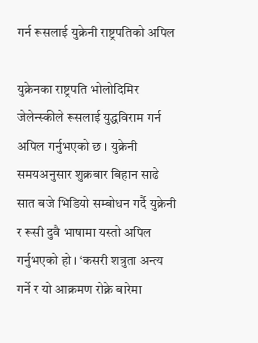गर्न रूसलाई युक्रेनी राष्ट्रपतिको अपिल

युक्रेनका राष्ट्रपति भोलोदिमिर जेलेन्स्कीले रूसलाई युद्धविराम गर्न अपिल गर्नुभएको छ । युक्रेनी समयअनुसार शुक्रबार बिहान साढे सात बजे भिडियो सम्बोधन गर्दै युक्रेनी र रूसी दुवै भाषामा यस्तो अपिल गर्नुभएको हो । ‘कसरी शत्रुता अन्त्य गर्ने र यो आक्रमण रोक्ने बारेमा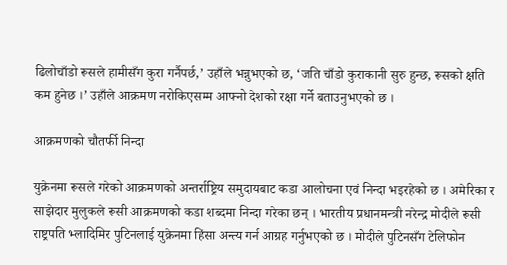ढिलोचाँडो रूसले हामीसँग कुरा गर्नैपर्छ,’ उहाँले भन्नुभएको छ, ‘जति चाँडो कुराकानी सुरु हुन्छ, रूसको क्षति कम हुनेछ ।’ उहाँले आक्रमण नरोकिएसम्म आफ्नो देशको रक्षा गर्ने बताउनुभएको छ ।

आक्रमणको चौतर्फी निन्दा

युक्रेनमा रूसले गरेको आक्रमणको अन्तर्राष्ट्रिय समुदायबाट कडा आलोचना एवं निन्दा भइरहेको छ । अमेरिका र साझेदार मुलुकले रूसी आक्रमणको कडा शब्दमा निन्दा गरेका छन् । भारतीय प्रधानमन्त्री नरेन्द्र मोदीले रूसी राष्ट्रपति भ्लादिमिर पुटिनलाई युक्रेनमा हिंसा अन्त्य गर्न आग्रह गर्नुभएको छ । मोदीले पुटिनसँग टेलिफोन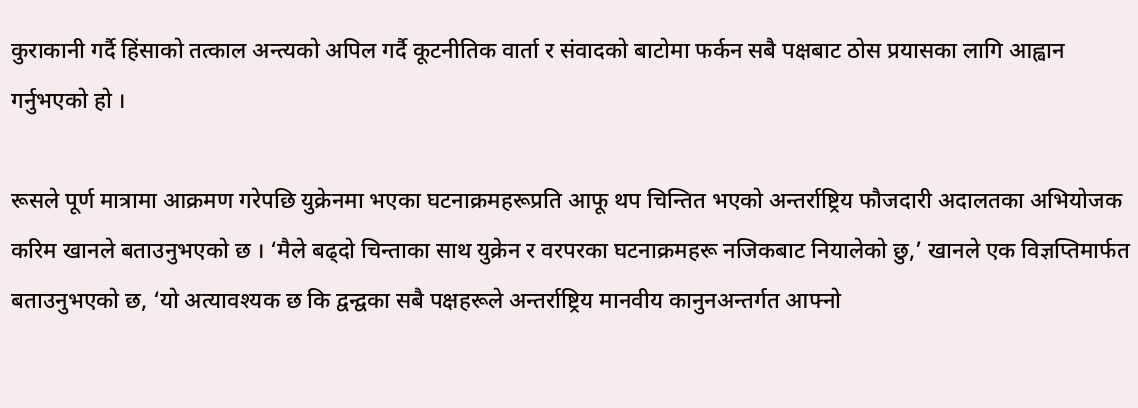कुराकानी गर्दै हिंसाको तत्काल अन्त्यको अपिल गर्दै कूटनीतिक वार्ता र संवादको बाटोमा फर्कन सबै पक्षबाट ठोस प्रयासका लागि आह्वान गर्नुभएको हो ।

रूसले पूर्ण मात्रामा आक्रमण गरेपछि युक्रेनमा भएका घटनाक्रमहरूप्रति आफू थप चिन्तित भएको अन्तर्राष्ट्रिय फौजदारी अदालतका अभियोजक करिम खानले बताउनुभएको छ । ‘मैले बढ्दो चिन्ताका साथ युक्रेन र वरपरका घटनाक्रमहरू नजिकबाट नियालेको छु,’ खानले एक विज्ञप्तिमार्फत बताउनुभएको छ, ‘यो अत्यावश्यक छ कि द्वन्द्वका सबै पक्षहरूले अन्तर्राष्ट्रिय मानवीय कानुनअन्तर्गत आफ्नो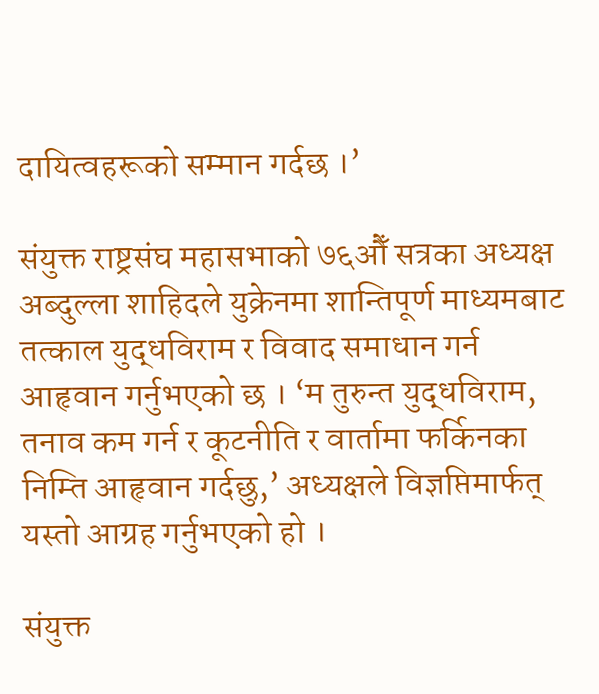दायित्वहरूको सम्मान गर्दछ ।’

संयुक्त राष्ट्रसंघ महासभाको ७६औँ सत्रका अध्यक्ष अब्दुल्ला शाहिदले युक्रेनमा शान्तिपूर्ण माध्यमबाट तत्काल युद्धविराम र विवाद समाधान गर्न आहृवान गर्नुभएको छ । ‘म तुरुन्त युद्धविराम, तनाव कम गर्न र कूटनीति र वार्तामा फर्किनका निम्ति आहृवान गर्दछु,’ अध्यक्षले विज्ञप्तिमार्फत् यस्तो आग्रह गर्नुभएको हो ।

संयुक्त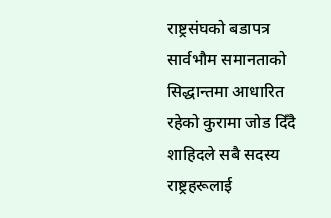राष्ट्रसंघको बडापत्र सार्वभौम समानताको सिद्धान्तमा आधारित रहेको कुरामा जोड दिँदै शाहिदले सबै सदस्य राष्ट्रहरूलाई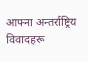आफ्ना अन्तर्राष्ट्रिय विवादहरू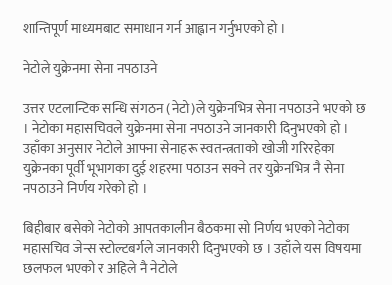शान्तिपूर्ण माध्यमबाट समाधान गर्न आह्वान गर्नुभएको हो ।

नेटोले युक्रेनमा सेना नपठाउने

उत्तर एटलान्टिक सन्धि संगठन (नेटो)ले युक्रेनभित्र सेना नपठाउने भएको छ । नेटोका महासचिवले युक्रेनमा सेना नपठाउने जानकारी दिनुभएको हो । उहाँका अनुसार नेटोले आफ्ना सेनाहरू स्वतन्त्रताको खोजी गरिरहेका युक्रेनका पूर्वी भूभागका दुई शहरमा पठाउन सक्ने तर युक्रेनभित्र नै सेना नपठाउने निर्णय गरेको हो ।

बिहीबार बसेको नेटोको आपतकालीन बैठकमा सो निर्णय भएको नेटोका महासचिव जेन्स स्टोल्टबर्गले जानकारी दिनुभएको छ । उहाँले यस विषयमा छलफल भएको र अहिले नै नेटोले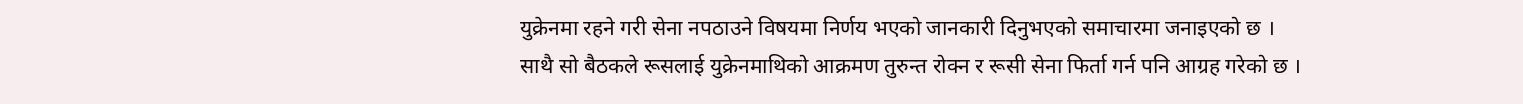युक्रेनमा रहने गरी सेना नपठाउने विषयमा निर्णय भएको जानकारी दिनुभएको समाचारमा जनाइएको छ । साथै सो बैठकले रूसलाई युक्रेनमाथिको आक्रमण तुरुन्त रोक्न र रूसी सेना फिर्ता गर्न पनि आग्रह गरेको छ ।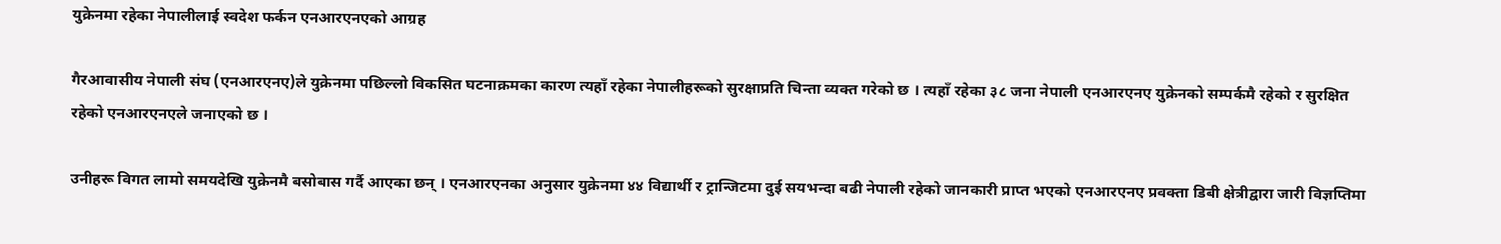युक्रेनमा रहेका नेपालीलाई स्वदेश फर्कन एनआरएनएको आग्रह

गैरआवासीय नेपाली संघ (एनआरएनए)ले युक्रेनमा पछिल्लो विकसित घटनाक्रमका कारण त्यहाँ रहेका नेपालीहरूको सुरक्षाप्रति चिन्ता व्यक्त गरेको छ । त्यहाँ रहेका ३८ जना नेपाली एनआरएनए युक्रेनको सम्पर्कमै रहेको र सुरक्षित रहेको एनआरएनएले जनाएको छ ।

उनीहरू विगत लामो समयदेखि युक्रेनमै बसोबास गर्दै आएका छन् । एनआरएनका अनुसार युक्रेनमा ४४ विद्यार्थी र ट्रान्जिटमा दुई सयभन्दा बढी नेपाली रहेको जानकारी प्राप्त भएको एनआरएनए प्रवक्ता डिबी क्षेत्रीद्वारा जारी विज्ञप्तिमा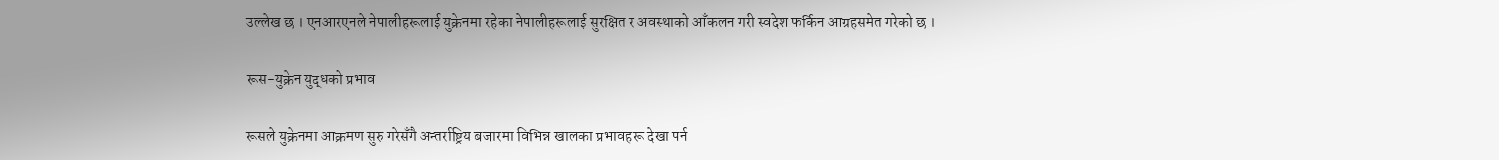उल्लेख छ । एनआरएनले नेपालीहरूलाई युक्रेनमा रहेका नेपालीहरूलाई सुरक्षित र अवस्थाको आँकलन गरी स्वदेश फर्किन आग्रहसमेत गरेको छ ।

रूस-युक्रेन युद्धको प्रभाव

रूसले युक्रेनमा आक्रमण सुरु गरेसँगै अन्तर्राष्ट्रिय बजारमा विभिन्न खालका प्रभावहरू देखा पर्न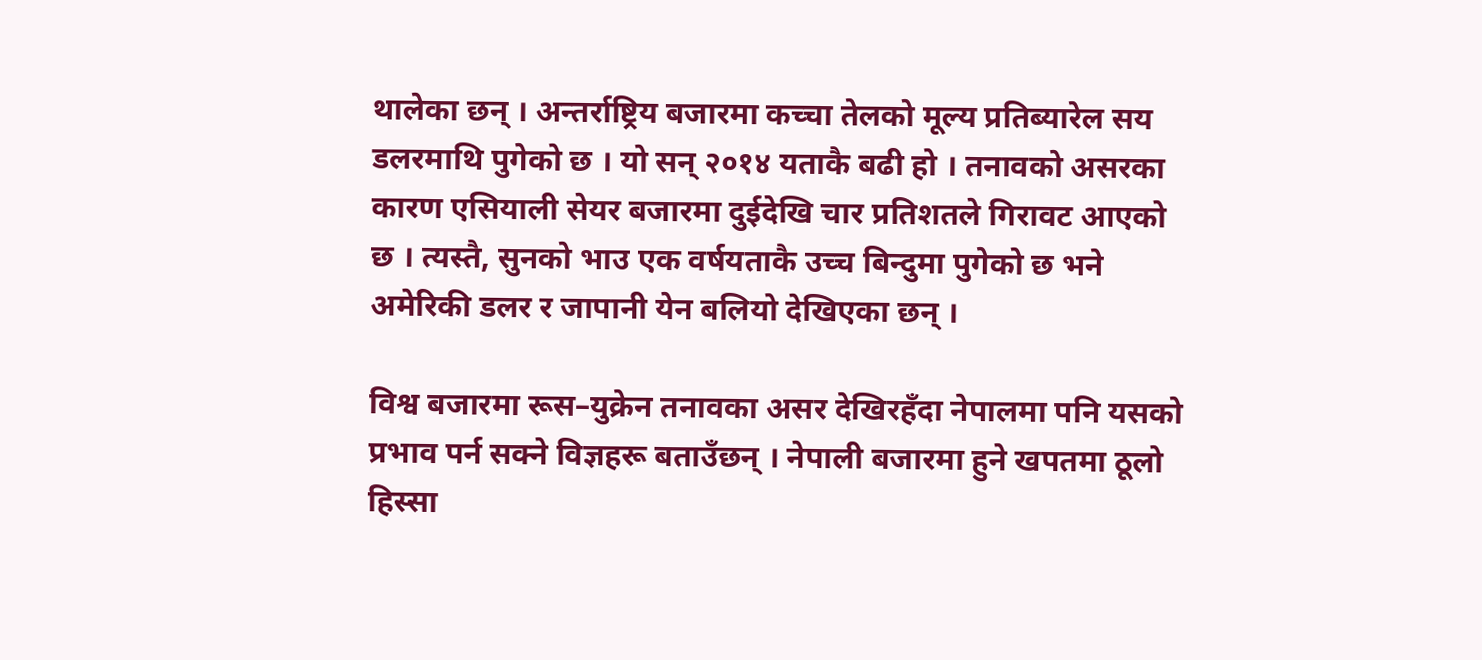थालेका छन् । अन्तर्राष्ट्रिय बजारमा कच्चा तेलको मूल्य प्रतिब्यारेल सय डलरमाथि पुगेको छ । यो सन् २०१४ यताकै बढी हो । तनावको असरका कारण एसियाली सेयर बजारमा दुईदेखि चार प्रतिशतले गिरावट आएको छ । त्यस्तै, सुनको भाउ एक वर्षयताकै उच्च बिन्दुमा पुगेको छ भने अमेरिकी डलर र जापानी येन बलियो देखिएका छन् ।

विश्व बजारमा रूस–युक्रेन तनावका असर देखिरहँदा नेपालमा पनि यसको प्रभाव पर्न सक्ने विज्ञहरू बताउँछन् । नेपाली बजारमा हुने खपतमा ठूलो हिस्सा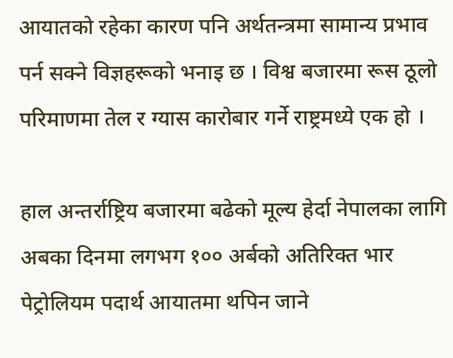आयातको रहेका कारण पनि अर्थतन्त्रमा सामान्य प्रभाव पर्न सक्ने विज्ञहरूको भनाइ छ । विश्व बजारमा रूस ठूलो परिमाणमा तेल र ग्यास कारोबार गर्ने राष्ट्रमध्ये एक हो ।

हाल अन्तर्राष्ट्रिय बजारमा बढेको मूल्य हेर्दा नेपालका लागि अबका दिनमा लगभग १०० अर्बको अतिरिक्त भार पेट्रोलियम पदार्थ आयातमा थपिन जाने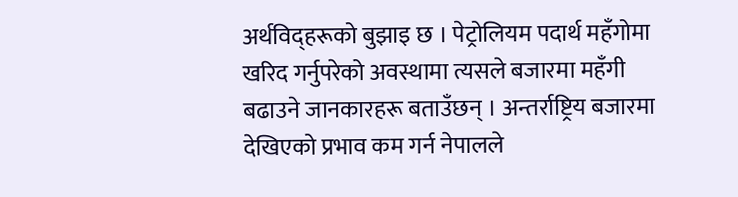अर्थविद्हरूको बुझाइ छ । पेट्रोलियम पदार्थ महँगोमा खरिद गर्नुपरेको अवस्थामा त्यसले बजारमा महँगी बढाउने जानकारहरू बताउँछन् । अन्तर्राष्ट्रिय बजारमा देखिएको प्रभाव कम गर्न नेपालले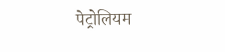पेट्रोलियम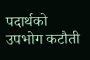पदार्थको उपभोग कटौती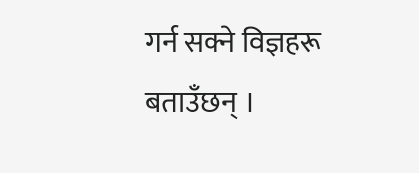गर्न सक्ने विज्ञहरू बताउँछन् ।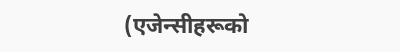(एजेन्सीहरूको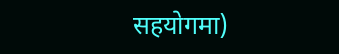सहयोगमा)